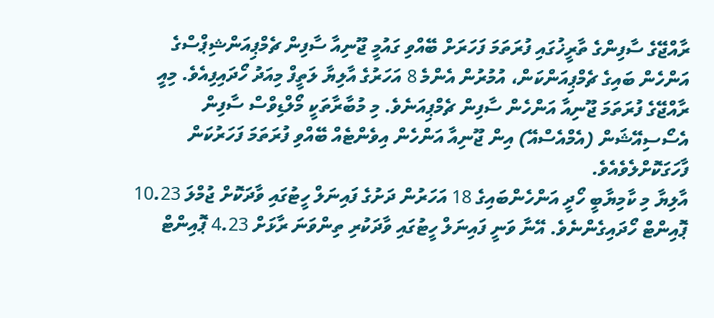ރާއްޖޭގެ ސާފިންގެ ތާރީޚުގައި ފުރަތަމަ ފަހަރަށް ބޭއްވި ގައުމީ ޖޫނިއާ ސާފިން ޗެމްޕިއަންޝިޕްސްގެ އަންހެން ބައިގެ ޗެމްޕިއަންކަން، އުމުރުން އެންމެ 8 އަހަރުގެ އާލިޔާ ލަތީފް މިއަދު ހޯދައިފިއެވެ. މިއީ ރާއްޖޭގެ ފުރަތަމަ ޖޫނިއާ އަންހެން ސާފިން ޗެމްޕިއަނެވެ. މި މުބާރާތަކީ މޯލްޑިވްސް ސާފިން އެސޯސިއޭޝަން (އެމްއެސްއޭ) އިން ޖޫނިއާ އަންހެން އިވެންޓެއް ބޭއްވި ފުރަތަމަ ފަހަރުކަން ފާހަގަކޮށްލެވެއެވެ.
އާލިޔާ މި ކާމިޔާބީ ހޯދީ އަންހެންބައިގެ 18 އަހަރުން ދަށުގެ ފައިނަލް ހީޓުގައި ވާދަކޮށް ޖުމްލަ 10.23 ޕޮއިންޓް ހޯދައިގެންނެވެ. އޭނާ ވަނީ ފައިނަލް ހީޓުގައި ވާދަކުރި ތިންވަނަ ރާޅަށް 4.23 ޕޮއިންޓް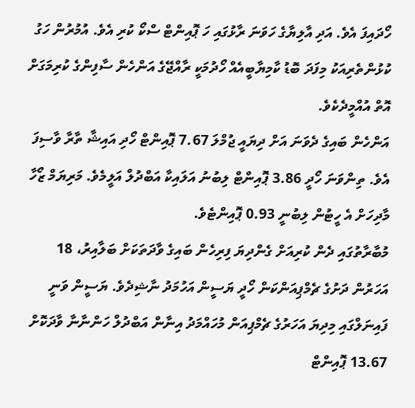ހޯދައިފަ އެވެ. އަދި އާލިޔާގެ ހަވަނަ ރާޅުގައި ހަ ޕޮއިންޓް ސްކޯ ކުރި އެވެ. އުމުރުން ހަގު ކުޅުންތެރިއަކު މިފަދަ ބޮޑު ކާމިޔާބީއެއް ހޯދުމަކީ ރާއްޖޭގެ އަންހެން ސާފިންގެ ކުރިމަގަށް އޮތް އުއްމީދެކެވެ.
އަންހެން ބައިގެ ދެވަނަ އަށް ދިޔައީ ޖުމްލަ 7.67 ޕޮއިންޓް ހޯދި އައިޝާ ތާރާ ވާސިފަ އެވެ. ތިންވަނަ ހޯދީ 3.86 ޕޮއިންޓް ލިބުނު އަލައިކާ އަބްދުލް އަލީމެވެ. މަރިޔަމް ޒޯހާ މާދިހަށް އެ ހީޓުން ލިބުނީ 0.93 ޕޮއިންޓެވެ.
މުބާރާތުގައި ދެން ކުރިއަށް ގެންދިޔަ ފިރިހެން ބައިގެ ވާދަތަކަށް ބަލާއިރު، 18 އަހަރުން ދަށުގެ ޗެމްޕިއަންކަން ހޯދީ ޔަސީން އަހުމަދު ނާޝިދެވެ. ޔަސީން ވަނީ ފައިނަލްގައި މިދިޔަ އަހަރުގެ ޗެމްޕިއަން މުހައްމަދު އިނާން އަބްދުލް ހަންނާނާ ވާދަކޮށް 13.67 ޕޮއިންޓް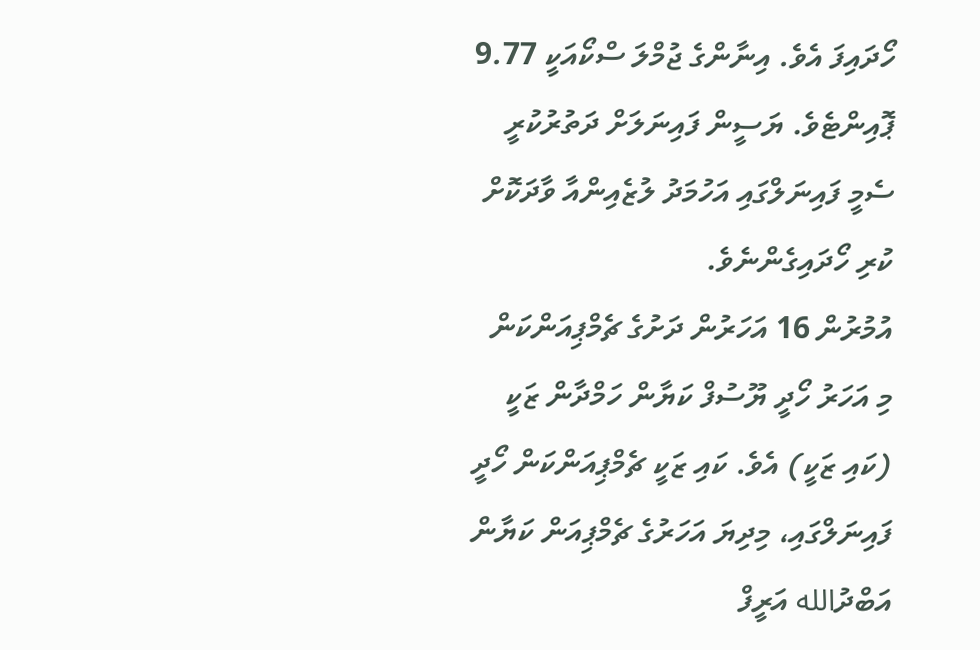ހޯދައިފަ އެވެ. އިނާންގެ ޖުމްލަ ސްކޯއަކީ 9.77 ޕޮއިންޓެވެ. ޔަސީން ފައިނަލަށް ދަތުރުކުރީ ސެމީ ފައިނަލްގައި އަހުމަދު ލުޒެއިންއާ ވާދަކޮށް ކުރި ހޯދައިގެންނެވެ.
އުމުރުން 16 އަހަރުން ދަށުގެ ޗެމްޕިއަންކަން މި އަހަރު ހޯދީ ޔޫސުފް ކަޔާން ހަމްދާން ޒަކީ (ކައި ޒަކީ) އެވެ. ކައި ޒަކީ ޗެމްޕިއަންކަން ހޯދީ ފައިނަލްގައި، މިދިޔަ އަހަރުގެ ޗެމްޕިއަން ކަޔާން އަބްދުالله އަރީފް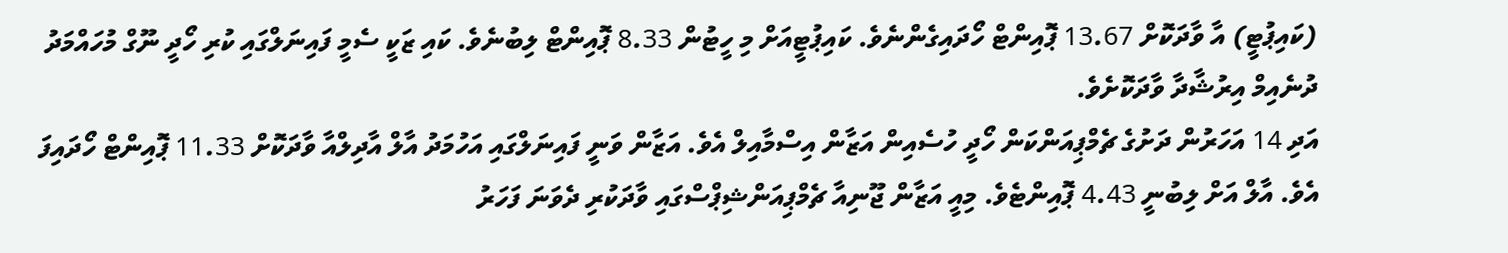(ކައިޕުޓީ) އާ ވާދަކޮށް 13.67 ޕޮއިންޓް ހޯދައިގެންނެވެ. ކައިޕުޓީއަށް މި ހީޓުން 8.33 ޕޮއިންޓް ލިބުނެވެ. ކައި ޒަކީ ސެމީ ފައިނަލްގައި ކުރި ހޯދީ ނޫގް މުހައްމަދު ދުނެއިމް އިރުޝާދާ ވާދަކޮށެވެ.
އަދި 14 އަހަރުން ދަށުގެ ޗެމްޕިއަންކަން ހޯދީ ހުސެއިން އަޒާން އިސްމާއިލް އެވެ. އަޒާން ވަނީ ފައިނަލްގައި އަހުމަދު އާލް އާދިލްއާ ވާދަކޮށް 11.33 ޕޮއިންޓް ހޯދައިފަ އެވެ. އާލް އަށް ލިބުނީ 4.43 ޕޮއިންޓެވެ. މިއީ އަޒާން ޖޫނިއާ ޗެމްޕިއަންޝިޕްސްގައި ވާދަކުރި ދެވަނަ ފަހަރު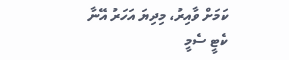ކަމަށް ވާއިރު، މިދިޔަ އަހަރު އޭނާ ކެޓީ ސެމީ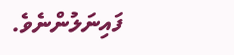ފައިނަލުންނެވެ.